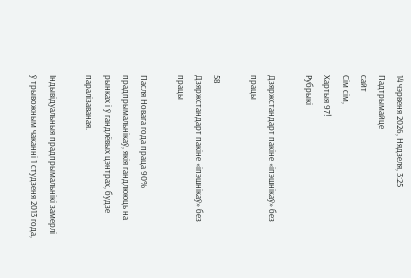14 чэрвеня 2026, Нядзеля, 3:25
Падтрымайце
сайт
Сім сім,
Хартыя 97!
Рубрыкі

Дзяржстандарт пакіне «іпэшнікаў» без працы

58
Дзяржстандарт пакіне «іпэшнікаў» без працы

Пасля Новага года праца 90% прадпрымальнікаў, якія гандлююць на рынках і ў гандлёвых цэнтрах, будзе паралізаваная.

Індывідуальныя прадпрымальнікі замерлі ў трывожным чаканні 1 студзеня 2013 года,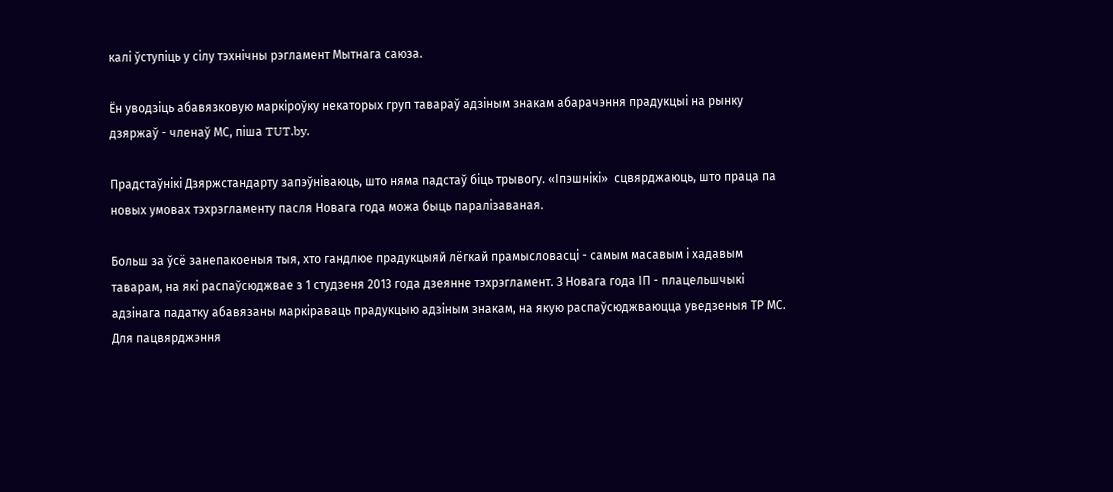калі ўступіць у сілу тэхнічны рэгламент Мытнага саюза.

Ён уводзіць абавязковую маркіроўку некаторых груп тавараў адзіным знакам абарачэння прадукцыі на рынку дзяржаў - членаў МС, піша TUT.by.

Прадстаўнікі Дзяржстандарту запэўніваюць, што няма падстаў біць трывогу. «Іпэшнікі»  сцвярджаюць, што праца па новых умовах тэхрэгламенту пасля Новага года можа быць паралізаваная.

Больш за ўсё занепакоеныя тыя, хто гандлюе прадукцыяй лёгкай прамысловасці - самым масавым і хадавым таварам, на які распаўсюджвае з 1 студзеня 2013 года дзеянне тэхрэгламент. З Новага года ІП - плацельшчыкі адзінага падатку абавязаны маркіраваць прадукцыю адзіным знакам, на якую распаўсюджваюцца уведзеныя ТР МС. Для пацвярджэння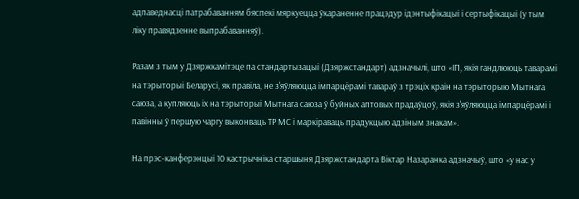адпаведнасці патрабаванням бяспекі мяркуецца ўкараненне працэдур ідэнтыфікацыі і сертыфікацыі (у тым ліку правядзенне выпрабаванняў).

Разам з тым у Дзяржкамітэце па стандартызацыі (Дзяржстандарт) адзначылі, што «ІП, якія гандлююць таварамі на тэрыторыі Беларусі, як правіла, не з'яўляюцца імпарцёрамі тавараў з трэціх краін на тэрыторыю Мытнага саюза, а купляюць іх на тэрыторыі Мытнага саюза ў буйных аптовых прадаўцоў, якія з'яўляюцца імпарцёрамі і павінны ў першую чаргу выконваць ТР МС і маркіраваць прадукцыю адзіным знакам».

На прэс-канферэнцыі 10 кастрычніка старшыня Дзяржстандарта Віктар Назаранка адзначыў, што «у нас у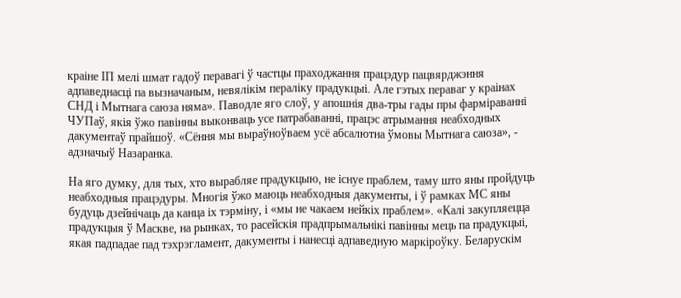краіне ІП мелі шмат гадоў перавагі ў частцы праходжання працэдур пацвярджэння адпаведнасці па вызначаным, невялікім пераліку прадукцыі. Але гэтых пераваг у краінах СНД і Мытнага саюза няма». Паводле яго слоў, у апошнія два-тры гады пры фарміраванні ЧУПаў, якія ўжо павінны выконваць усе патрабаванні, працэс атрымання неабходных дакументаў прайшоў. «Сёння мы выраўноўваем усё абсалютна ўмовы Мытнага саюза», - адзначыў Назаранка.

На яго думку, для тых, хто вырабляе прадукцыю, не існуе праблем, таму што яны пройдуць неабходныя працэдуры. Многія ўжо маюць неабходныя дакументы, і ў рамках МС яны будуць дзейнічаць да канца іх тэрміну, і «мы не чакаем нейкіх праблем». «Калі закупляецца прадукцыя ў Маскве, на рынках, то расейскія прадпрымальнікі павінны мець па прадукцыі, якая падпадае пад тэхрэгламент, дакументы і нанесці адпаведную маркіроўку. Беларускім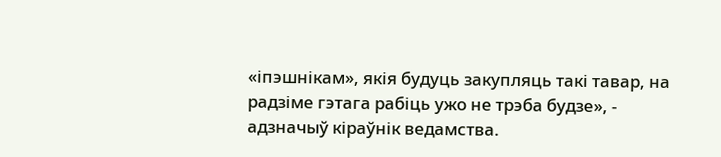«іпэшнікам», якія будуць закупляць такі тавар, на радзіме гэтага рабіць ужо не трэба будзе», - адзначыў кіраўнік ведамства.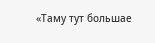«Таму тут большае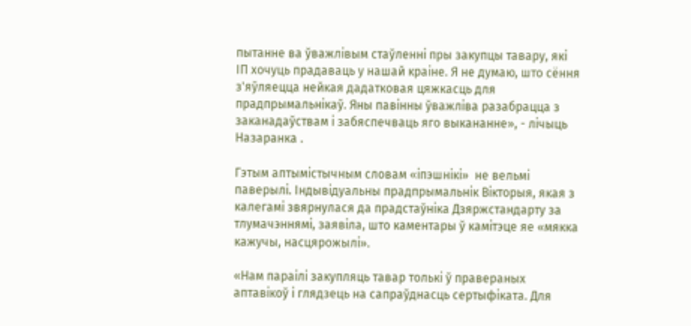пытанне ва ўважлівым стаўленні пры закупцы тавару, які ІП хочуць прадаваць у нашай краіне. Я не думаю, што сёння з'яўляецца нейкая дадатковая цяжкасць для прадпрымальнікаў. Яны павінны ўважліва разабрацца з заканадаўствам і забяспечваць яго выкананне», - лічыць Назаранка .

Гэтым аптымістычным словам «іпэшнікі»  не вельмі паверылі. Індывідуальны прадпрымальнік Вікторыя, якая з калегамі звярнулася да прадстаўніка Дзяржстандарту за тлумачэннямі, заявіла, што каментары ў камітэце яе «мякка кажучы, насцярожылі».

«Нам параілі закупляць тавар толькі ў правераных аптавікоў і глядзець на сапраўднасць сертыфіката. Для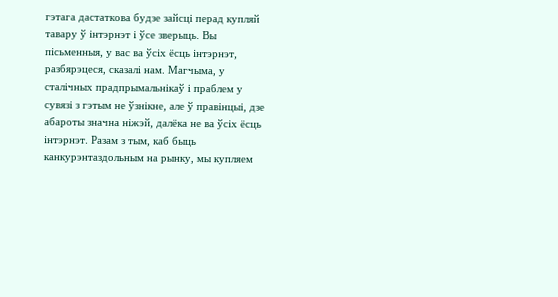гэтага дастаткова будзе зайсці перад купляй тавару ў інтэрнэт і ўсе зверыць. Вы пісьменныя, у вас ва ўсіх ёсць інтэрнэт, разбярэцеся, сказалі нам. Магчыма, у сталічных прадпрымальнікаў і праблем у сувязі з гэтым не ўзнікне, але ў правінцыі, дзе абароты значна ніжэй, далёка не ва ўсіх ёсць інтэрнэт. Разам з тым, каб быць канкурэнтаздольным на рынку, мы купляем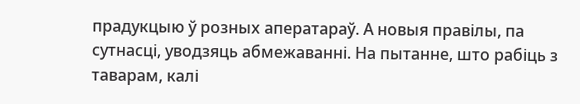прадукцыю ў розных аператараў. А новыя правілы, па сутнасці, уводзяць абмежаванні. На пытанне, што рабіць з таварам, калі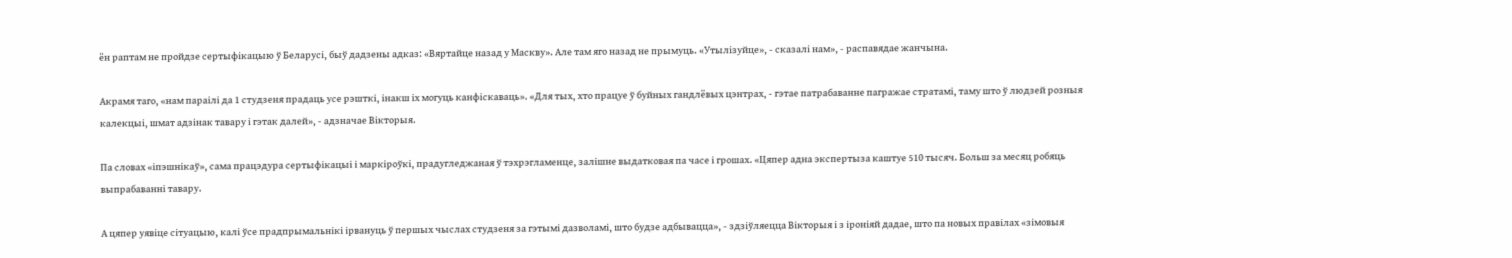ён раптам не пройдзе сертыфікацыю ў Беларусі, быў дадзены адказ: «Вяртайце назад у Маскву». Але там яго назад не прымуць. «Утылізуйце», - сказалі нам», - распавядае жанчына.

Акрамя таго, «нам параілі да 1 студзеня прадаць усе рэшткі, інакш іх могуць канфіскаваць». «Для тых, хто працуе ў буйных гандлёвых цэнтрах, - гэтае патрабаванне пагражае стратамі, таму што ў людзей розныя калекцыі, шмат адзінак тавару і гэтак далей», - адзначае Вікторыя.

Па словах «іпэшнікаў», сама працэдура сертыфікацыі і маркіроўкі, прадугледжаная ў тэхрэгламенце, залішне выдатковая па часе і грошах. «Цяпер адна экспертыза каштуе 510 тысяч. Больш за месяц робяць выпрабаванні тавару.

А цяпер уявіце сітуацыю, калі ўсе прадпрымальнікі ірвануць ў першых чыслах студзеня за гэтымі дазволамі, што будзе адбывацца», - здзіўляецца Вікторыя і з іроніяй дадае, што па новых правілах «зімовыя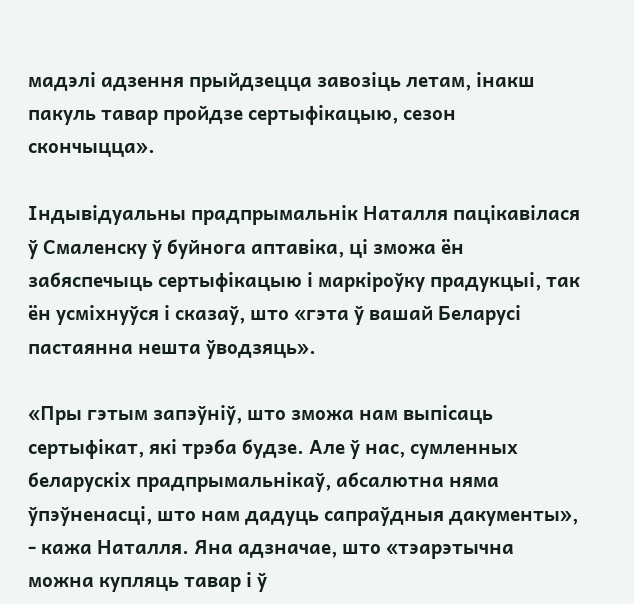мадэлі адзення прыйдзецца завозіць летам, інакш пакуль тавар пройдзе сертыфікацыю, сезон скончыцца».

Індывідуальны прадпрымальнік Наталля пацікавілася ў Смаленску ў буйнога аптавіка, ці зможа ён забяспечыць сертыфікацыю і маркіроўку прадукцыі, так ён усміхнуўся і сказаў, што «гэта ў вашай Беларусі пастаянна нешта ўводзяць».

«Пры гэтым запэўніў, што зможа нам выпісаць сертыфікат, які трэба будзе. Але ў нас, сумленных беларускіх прадпрымальнікаў, абсалютна няма ўпэўненасці, што нам дадуць сапраўдныя дакументы», - кажа Наталля. Яна адзначае, што «тэарэтычна можна купляць тавар і ў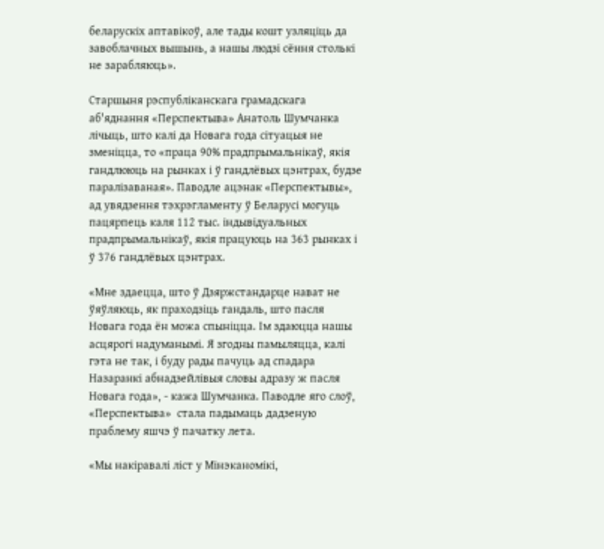беларускіх аптавікоў, але тады кошт узляціць да завоблачных вышынь, а нашы людзі сёння столькі не зарабляюць».

Старшыня рэспубліканскага грамадскага аб'яднання «Перспектыва» Анатоль Шумчанка лічыць, што калі да Новага года сітуацыя не зменіцца, то «праца 90% прадпрымальнікаў, якія гандлююць на рынках і ў гандлёвых цэнтрах, будзе паралізаваная». Паводле ацэнак «Перспектывы», ад увядзення тэхрэгламенту ў Беларусі могуць пацярпець каля 112 тыс. індывідуальных прадпрымальнікаў, якія працуюць на 363 рынках і ў 376 гандлёвых цэнтрах.

«Мне здаецца, што ў Дзяржстандарце нават не ўяўляюць, як праходзіць гандаль, што пасля Новага года ён можа спыніцца. Ім здаюцца нашы асцярогі надуманымі. Я згодны памыляцца, калі гэта не так, і буду рады пачуць ад спадара Назаранкі абнадзейлівыя словы адразу ж пасля Новага года», - кажа Шумчанка. Паводле яго слоў, «Перспектыва»  стала падымаць дадзеную праблему яшчэ ў пачатку лета.

«Мы накіравалі ліст у Мінэканомікі,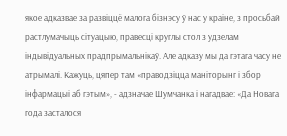якое адказвае за развіццё малога бізнэсу ў нас у краіне, з просьбай растлумачыць сітуацыю, правесці круглы стол з удзелам індывідуальных прадпрымальнікаў. Але адказу мы да гэтага часу не атрымалі. Кажуць, цяпер там «праводзіцца маніторынг і збор інфармацыі аб гэтым», - адзначае Шумчанка і нагадвае: «Да Новага года засталося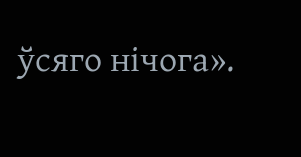ўсяго нічога».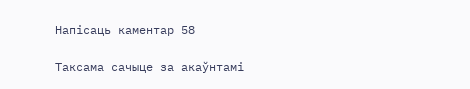Напісаць каментар 58

Таксама сачыце за акаўнтамі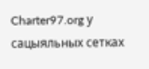Charter97.org у сацыяльных сетках